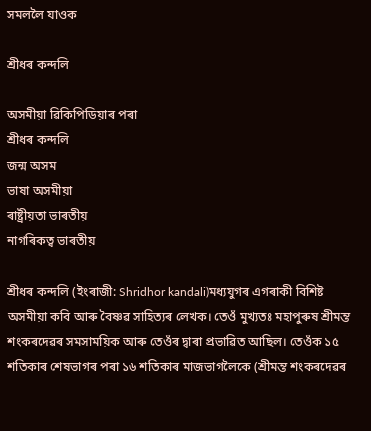সমললৈ যাওক

শ্ৰীধৰ কন্দলি

অসমীয়া ৱিকিপিডিয়াৰ পৰা
শ্ৰীধৰ কন্দলি
জন্ম অসম
ভাষা অসমীয়া
ৰাষ্ট্ৰীয়তা ভাৰতীয়
নাগৰিকত্ব ভাৰতীয়

শ্ৰীধৰ কন্দলি (ইংৰাজী: Shridhor kandali)মধ্যযুগৰ এগৰাকী বিশিষ্ট অসমীয়া কবি আৰু বৈষ্ণৱ সাহিত্যৰ লেখক। তেওঁ মুখ্যতঃ মহাপুৰুষ শ্ৰীমন্ত শংকৰদেৱৰ সমসাময়িক আৰু তেওঁৰ দ্বাৰা প্ৰভাৱিত আছিল। তেওঁক ১৫ শতিকাৰ শেষভাগৰ পৰা ১৬ শতিকাৰ মাজভাগলৈকে (শ্ৰীমন্ত শংকৰদেৱৰ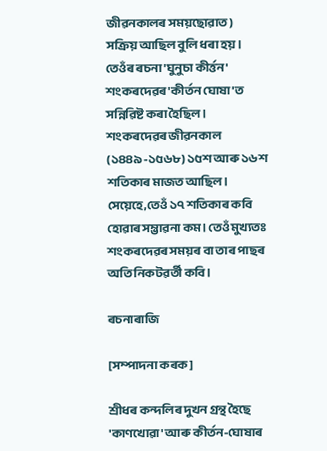জীৱনকালৰ সময়ছোৱাত) সক্ৰিয় আছিল বুলি ধৰা হয়। তেওঁৰ ৰচনা 'ঘুনুচা কীৰ্ত্তন' শংকৰদেৱৰ 'কীৰ্তন ঘোষা'ত সন্নিৱিষ্ট কৰা হৈছিল। শংকৰদেৱৰ জীৱনকাল (১৪৪৯-১৫৬৮) ১৫শ আৰু ১৬শ শতিকাৰ মাজত আছিল। সেয়েহে,তেওঁ ১৭ শতিকাৰ কবি হোৱাৰ সম্ভাৱনা কম। তেওঁ মুখ্যতঃ শংকৰদেৱৰ সময়ৰ বা তাৰ পাছৰ অতি নিকটৱৰ্তী কবি।

ৰচনাৰাজি

[সম্পাদনা কৰক]

শ্ৰীধৰ কন্দলিৰ দুখন গ্ৰন্থ হৈছে 'কাণখোৱা' আৰু কীৰ্তন-ঘোষাৰ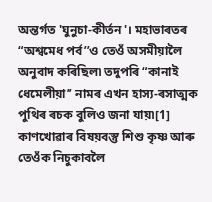অন্তৰ্গত 'ঘুনুচা-কীৰ্তন'। মহাভাৰতৰ “অশ্বমেধ পৰ্ব’’ও তেওঁ অসমীয়ালৈ অনুবাদ কৰিছিল৷ তদুপৰি “কানাই ধেমেলীয়া’’ নামৰ এখন হাস্য-ৰসাত্মক পুথিৰ ৰচক বুলিও জনা যায়৷[1] কাণখোৱাৰ বিষয়বস্তু শিশু কৃষ্ণ আৰু তেওঁক নিচুকাবলৈ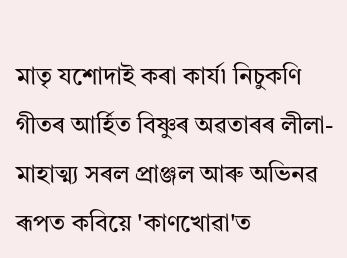মাতৃ যশোদাই কৰা কাৰ্য৷ নিচুকণি গীতৰ আৰ্হিত বিষ্ণুৰ অৱতাৰৰ লীলা-মাহাত্ম্য সৰল প্ৰাঞ্জল আৰু অভিনৱ ৰূপত কবিয়ে 'কাণখোৱা'ত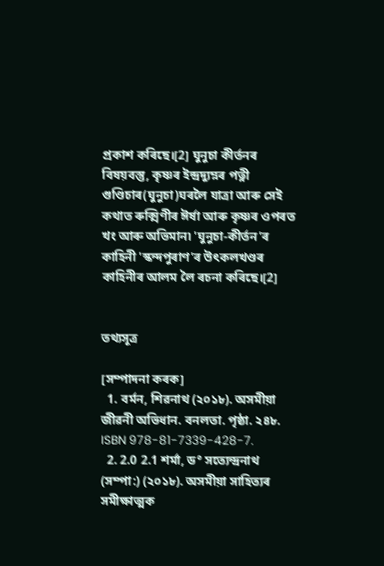প্ৰকাশ কৰিছে।[2] ঘুনুচা কীৰ্তনৰ বিষয়বস্তু, কৃষ্ণৰ ইন্দ্ৰদ্যুম্নৰ পত্নী গুণ্ডিচাৰ(ঘুনুচা)ঘৰলৈ যাত্ৰা আৰু সেই কথাত ৰুক্মিণীৰ ঈৰ্ষা আৰু কৃষ্ণৰ ওপৰত খং আৰু অভিমান৷ 'ঘুনুচা-কীৰ্তন'ৰ কাহিনী 'স্কন্দপুৰাণ'ৰ উৎকলখণ্ডৰ কাহিনীৰ আলম লৈ ৰচনা কৰিছে।[2]


তথ্যসূত্ৰ

[সম্পাদনা কৰক]
  1. বৰ্মন, শিৱনাথ (২০১৮). অসমীয়া জীৱনী অভিধান. বনলতা. পৃষ্ঠা. ২৪৮. ISBN 978-81-7339-428-7.
  2. 2.0 2.1 শৰ্মা, ড° সত্যেন্দ্ৰনাথ (সম্পা:) (২০১৮). অসমীয়া সাহিত্যৰ সমীক্ষাত্মক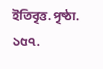ইতিবৃত্ত. পৃষ্ঠা. ১৫৭.